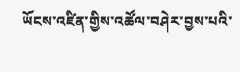ཡོངས་འཛིན་གྱིས་འཚོལ་བཤེར་བྱས་པའི་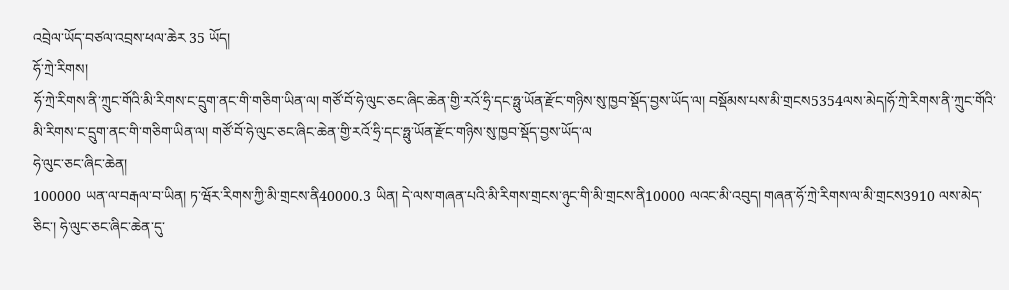འབྲེལ་ཡོད་བཙལ་འབྲས་ཕལ་ཆེར 35 ཡོད།
ཧོ་ཀྲེ་རིགས།
ཧོ་ཀྲེ་རིགས་ནི་ཀྲུང་གོའི་མི་རིགས་ང་དྲུག་ནང་གི་གཅིག་ཡིན་ལ། གཙོ་བོ་ཧེ་ལུང་ཅང་ཞིང་ཆེན་གྱི་རའོ་ཧྲི་དང་ཧྥུ་ཡོན་རྫོང་གཉིས་སུ་ཁྱབ་སྡོད་བྱས་ཡོད་ལ། བསྡོམས་པས་མི་གྲངས5354ལས་མེད།ཧོ་ཀྲེ་རིགས་ནི་ཀྲུང་གོའི་མི་རིགས་ང་དྲུག་ནང་གི་གཅིག་ཡིན་ལ། གཙོ་བོ་ཧེ་ལུང་ཅང་ཞིང་ཆེན་གྱི་རའོ་ཧྲི་དང་ཧྥུ་ཡོན་རྫོང་གཉིས་སུ་ཁྱབ་སྡོད་བྱས་ཡོད་ལ
ཧེ་ལུང་ཅང་ཞིང་ཆེན།
100000 ཡན་ལ་བརྒལ་བ་ཡིན། ཏ་ཝོར་རིགས་ཀྱི་མི་གྲངས་ནི40000.3 ཡིན། དེ་ལས་གཞན་པའི་མི་རིགས་གྲངས་ཉུང་གི་མི་གྲངས་ནི10000 ལའང་མི་འབུད། གཞན་ཧོ་ཀྲེ་རིགས་ལ་མི་གྲངས3910 ལས་མེད་ཅིང་། ཧེ་ལུང་ཅང་ཞིང་ཆེན་དུ་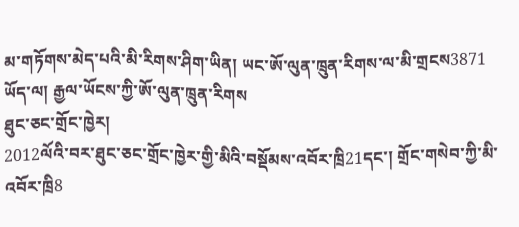མ་གཏོགས་མེད་པའི་མི་རིགས་ཤིག་ཡིན། ཡང་ཨོ་ལུན་ཁྲུན་རིགས་ལ་མི་གྲངས3871 ཡོད་ལ། རྒྱལ་ཡོངས་ཀྱི་ཨོ་ལུན་ཁྲུན་རིགས
ཐུང་ཅང་གྲོང་ཁྱེར།
2012ལོའི་བར་ཐུང་ཅང་གྲོང་ཁྱེར་གྱི་མིའི་བསྡོམས་འབོར་ཁྲི21དང་། གྲོང་གསེབ་ཀྱི་མི་འབོར་ཁྲི8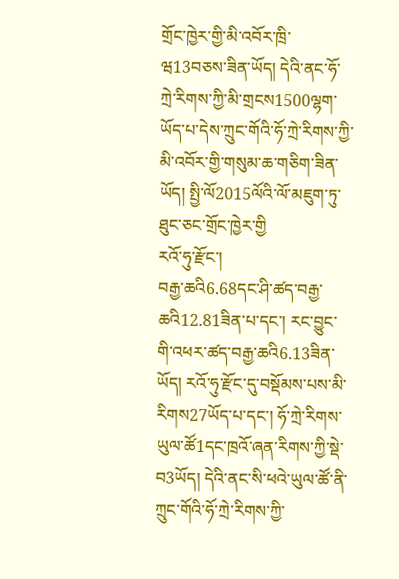གྲོང་ཁྱེར་གྱི་མི་འབོར་ཁྲི་ཝ13བཅས་ཟིན་ཡོད། དེའི་ནང་ཧོ་ཀྲེ་རིགས་ཀྱི་མི་གྲངས1500ལྷག་ཡོད་པ་དེས་ཀྲུང་གོའི་ཧོ་ཀྲེ་རིགས་ཀྱི་མི་འབོར་གྱི་གསུམ་ཆ་གཅིག་ཟིན་ཡོད། སྤྱི་ལོ2015ལོའི་ལོ་མཇུག་ཏུ་ཐུང་ཅང་གྲོང་ཁྱེར་གྱི
རའོ་ཧུ་རྫོང་།
བརྒྱ་ཆའི6.68དང་ཤི་ཚད་བརྒྱ་ཆའི12.81ཟིན་པ་དང་། རང་བྱུང་གི་འཕར་ཚད་བརྒྱ་ཆའི6.13ཟིན་ཡོད། རའོ་ཧུ་རྫོང་དུ་བསྡོམས་པས་མི་རིགས27ཡོད་པ་དང་། ཧོ་ཀྲེ་རིགས་ཡུལ་ཚོ1དང་ཁྲའོ་ཞན་རིགས་ཀྱི་སྡེ་བ3ཡོད། དེའི་ནང་སི་ཕའེ་ཡུལ་ཚོ་ནི་ཀྲུང་གོའི་ཧོ་ཀྲེ་རིགས་ཀྱི་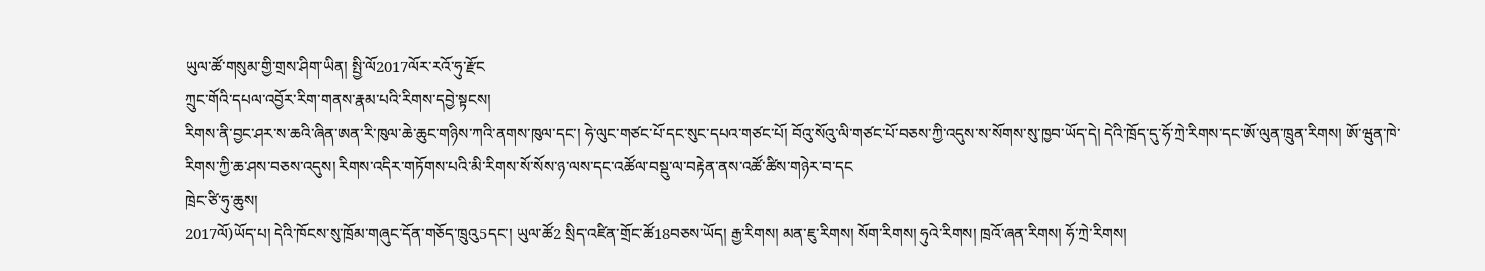ཡུལ་ཚོ་གསུམ་གྱི་གྲས་ཤིག་ཡིན། སྤྱི་ལོ2017ལོར་རའོ་ཧུ་རྫོང
ཀྲུང་གོའི་དཔལ་འབྱོར་རིག་གནས་རྣམ་པའི་རིགས་དབྱེ་སྟངས།
རིགས་ནི་བྱང་ཤར་ས་ཆའི་ཞིན་ཨན་རི་ཁུལ་ཆེ་ཆུང་གཉིས་ཀའི་ནགས་ཁུལ་དང་། ཧེ་ལུང་གཙང་པོ་དང་སུང་དཔའ་གཙང་པོ། བོའུ་སོའུ་ལི་གཙང་པོ་བཅས་ཀྱི་འདུས་ས་སོགས་སུ་ཁྱབ་ཡོད་དེ། དེའི་ཁྲོད་དུ་ཧོ་ཀྲེ་རིགས་དང་ཨོ་ལུན་ཁྲུན་རིགས། ཨོ་ཝུན་ཁེ་རིགས་ཀྱི་ཆ་ཤས་བཅས་འདུས། རིགས་འདིར་གཏོགས་པའི་མི་རིགས་སོ་སོས་ཉ་ལས་དང་འཚོལ་བསྡུ་ལ་བརྟེན་ནས་འཚོ་ཚིས་གཉེར་བ་དང
ཁྲེང་ཙི་ཧུ་ཆུས།
2017ལོ)ཡོད་པ། དེའི་ཁོངས་སུ་ཁྲོམ་གཞུང་དོན་གཅོད་ཁྲུའུ5དང་། ཡུལ་ཚོ2 སྲིད་འཛིན་གྲོང་ཚོ18བཅས་ཡོད། རྒྱ་རིགས། མན་ཇུ་རིགས། སོག་རིགས། ཧུའེ་རིགས། ཁྲའོ་ཞན་རིགས། ཧོ་ཀྲེ་རིགས།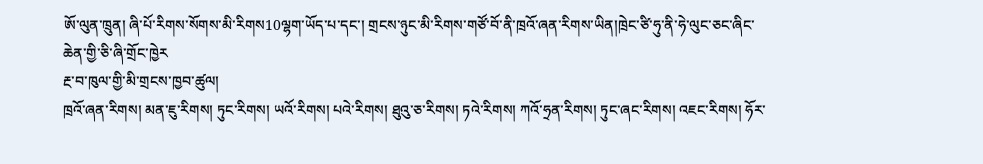ཨོ་ལུན་ཁྲུན། ཞི་པོ་རིགས་སོགས་མི་རིགས10ལྷག་ཡོད་པ་དང་། གྲངས་ཉུང་མི་རིགས་གཙོ་བོ་ནི་ཁྲའོ་ཞན་རིགས་ཡིན།ཁྲེང་ཙི་ཧུ་ནི་ཧེ་ལུང་ཅང་ཞིང་ཆེན་གྱི་ཅི་ཞི་གྲོང་ཁྱེར
རྔ་བ་ཁུལ་གྱི་མི་གྲངས་ཁྱབ་ཚུལ།
ཁྲའོ་ཞན་རིགས། མན་ཇུ་རིགས། ཏུང་རིགས། ཡའོ་རིགས། པའེ་རིགས། ཐུའུ་ཅ་རིགས། ཏའེ་རིགས། ཀའོ་ཧྲན་རིགས། ཏུང་ཞང་རིགས། འཇང་རིགས། ཧོར་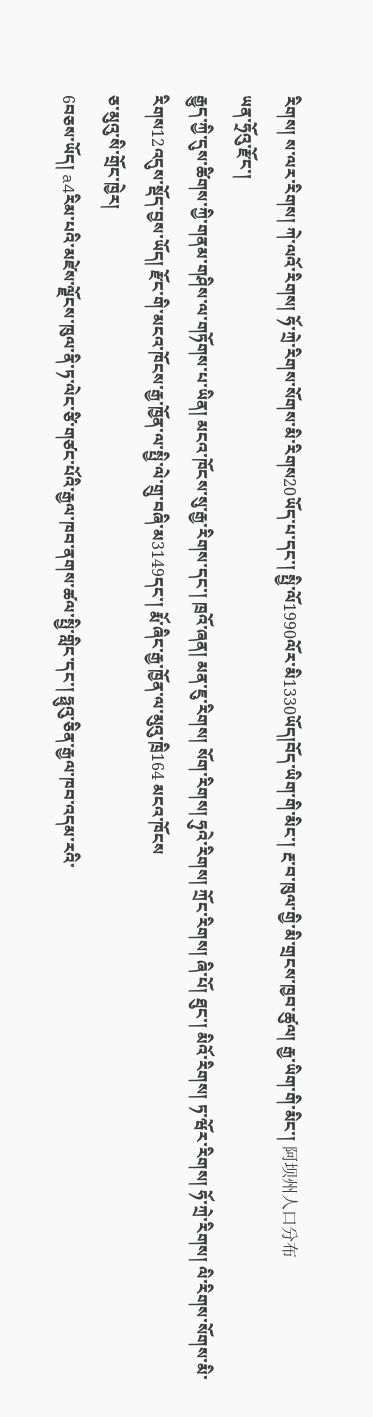རིགས། ས་ལར་རིགས། ཀེ་ལའོ་རིགས། ཧོ་ཀྲེ་རིགས་སོགས་མི་རིགས20ཡོད་པ་དང་། སྤྱི་ལོ1990ལོར་མི1330ཡོད།བོད་ཡིག་གི་མིང་། རྔ་བ་ཁུལ་གྱི་མི་གྲངས་ཁྱབ་ཚུལ། རྒྱ་ཡིག་གི་མིང་། 阿坝州人口分布
ཡན་ཧྲོའུ་རྫོང་།
རྒྱུད་ཀྱི་དུས་ཚིགས་ཀྱི་གནམ་གཤིས་ལ་གཏོགས་པ་ཡིན། མངའ་ཁོངས་སུ་རྒྱ་རིགས་དང་། ཁྲའོ་ཞན། མན་ཇུ་རིགས། སོག་རིགས། ཧུའེ་རིགས། ཀྲོང་རིགས། ཞི་པོ། ཐུང་། མིའོ་རིགས། ཏ་ཝོར་རིགས། ཧོ་ཀྲེ་རིགས། ལི་རིགས་སོགས་མི་རིགས12འདུས་སྡོད་བྱས་ཡོད། རྫོང་གི་མངའ་ཁོངས་རྒྱ་ཁྱོན་ལ་སྤྱི་ལེ་གྲུ་བཞི་མ3149དང་། རྨོ་ཞིང་རྒྱ་ཁྱོན་ལ་མུའུ་ཁྲི164 མངའ་ཁོངས
ཅ་མུའུ་སི་གྲོང་ཁྱེར།
6བཅས་ཡོད། a4རིམ་པའི་མཛེས་ལྗོངས་ཁུལ་ནི་ཏ་ལེང་ཙི་གཙང་པོའི་རྒྱལ་ཁབ་ནགས་ཚལ་སྤྱི་གླིང་དང་། ཧྥུའུ་ཅིན་རྒྱལ་ཁབ་འདམ་རའི་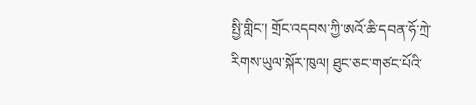སྤྱི་གླིང་། གྲོང་འདབས་ཀྱི་ཨའོ་ཆི་དབན་ཧོ་ཀྲེ་རིགས་ཡུལ་སྐོར་ཁུལ། ཐུང་ཅང་གཙང་པོའི་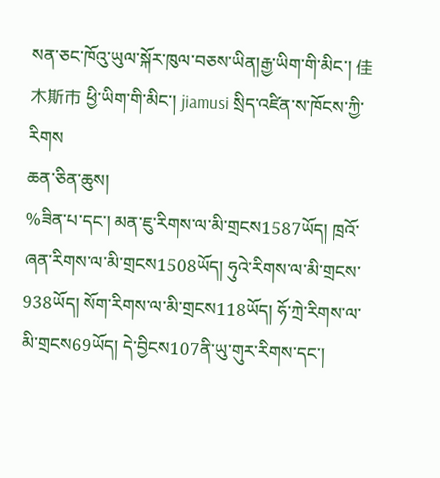སན་ཅང་ཁོའུ་ཡུལ་སྐོར་ཁུལ་བཅས་ཡིན།རྒྱ་ཡིག་གི་མིང་། 佳木斯市 ཕྱི་ཡིག་གི་མིང་། jiamusi སྲིད་འཛིན་ས་ཁོངས་ཀྱི་རིགས
ཆན་ཅིན་ཆུས།
%ཟིན་པ་དང་། མན་ཇུ་རིགས་ལ་མི་གྲངས1587ཡོད། ཁྲའོ་ཞན་རིགས་ལ་མི་གྲངས1508ཡོད། ཧུའེ་རིགས་ལ་མི་གྲངས་938ཡོད། སོག་རིགས་ལ་མི་གྲངས118ཡོད། ཧོ་ཀྲེ་རིགས་ལ་མི་གྲངས69ཡོད། དེ་བྱིངས107ནི་ཡུ་གུར་རིགས་དང་།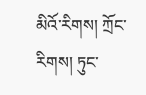མིའོ་རིགས། ཀྲོང་རིགས། ཏུང་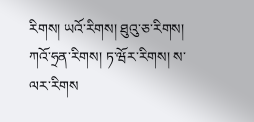རིགས། ཡའོ་རིགས། ཐུའུ་ཅ་རིགས། ཀའོ་ཧྲན་རིགས། ཏ་ཝོར་རིགས། ས་ལར་རིགས